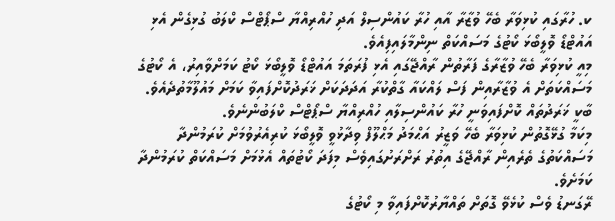ކ. ހުރާގައި ކުޅިވަރާ ބެހޭ ވުޒާރާ އާއި ހުރާ ކައުންސިލް އަދި ހުއްރިއްޔާ ސްޕޯޓްސް ކްލަބު ގުޅިގެން އެޅި އައުޓްޑޯ ވޮލީބޯޅަ ކޯޓުގެ މަސައްކަތް ނިންމާލައިފިއެވެ.
މިއީ ކުޅިވަރާ ބެހޭ ވުޒާރާގެ ފަރާތުން ރާއްޖޭގައި އެޅި ފުރަތަމަ އައުޓްޑޯ ވޮލީބޯޅަ ކޯޓު ކަމަށްވާއިރު، އެ ކޯޓުގެ މަސައްކަތަށް އެ ވުޒާރާއިން ފަސް ލައްކައާ ގާތްކުރާ އަދަދަކަށް ޚަރަދުކޮށްފައިވާ ކަމަށް މައުލޫމާތުދެއެވެ. ބާކީ ޚަރަދުތައް ކޮށްފައިވަނީ ހުރާ ކައުންސިލާއި ހުއްރިއްޔާ ސްޕޯޓްސް ކްލަބުންނެވެ.
މިކަމާ ގުޅޭގޮތުން ކުޅިވަރާ ބެހޭ ވަޒީރު އަޙްމަދު މަޙްލޫފް ވިދާޅުވީ ވޮލީބޯޅަ ކުރިއެރުވުމަށް ކުރަމުންދާ މަސައްކަތުގެ ތެރެއިން ރާއްޖޭގެ އިތުރު ރަށްރަށުގައިވެސް މިފަދަ ކޯޓުތައް އެޅުމަށް މަސައްކަތް ކުރަމުންދާ ކަމަށެވެ.
ރޭގަނޑު ވެސް ކުޅެވޭ ގޮތަށް ތައްޔާރުކޮށްފައިވާ މި ކޯޓުގެ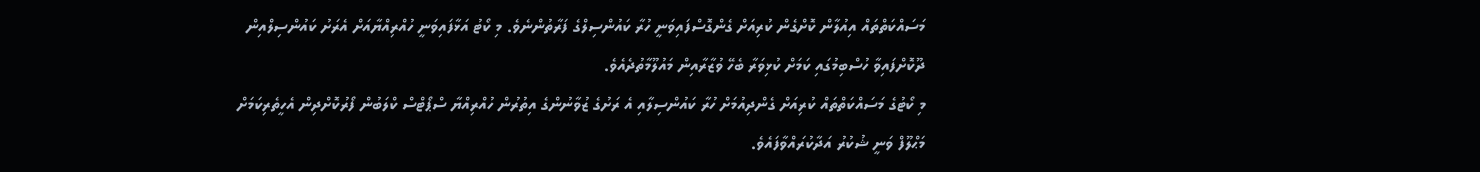މަސައްކަތްތައް އިއުލާން ކޮށްގެން ކުރިއަށް ގެންގޮސްފައިވަނީ ހުރާ ކައުންސިލްގެ ފަރާތުންނެވެ. މި ކޯޓު އަޅާފައިވަނީ ހުއްރިއްޔާއަށް އެރަށު ކައުންސިލްއިން ދޫކޮށްފައިވާ ހުސްބިމުގައި ކަމަށް ކުޅިވަރާ ބެހޭ ވުޒާރާއިން މައުލޫމާތުދެއެވެ.
މި ކޯޓުގެ މަސައްކަތްތައް ކުރިއަށް ގެންދިއުމަށް ހުރާ ކައުންސިލާއި އެ ރަށުގެ ޒުވާނުންގެ އިތުރުން ހުއްރިއްޔާ ސްޕޯޓްސް ކްލަބުން ފޯރުކޮށްދިން އެހީތެރިކަމަށް މަޙްލޫފް ވަނީ ޝުކުރު އަދާކުރައްވާފައެވެ.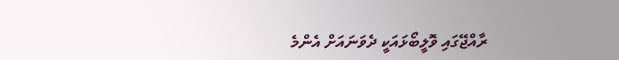ރާއްޖޭގައި ވޮލީބޯޅައަކީ ދެވަނައަށް އެންމެ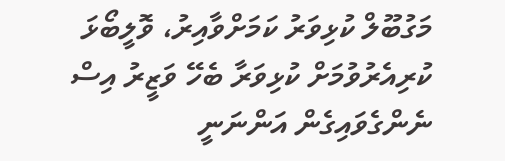މަގުބޫލް ކުޅިވަރު ކަމަށްވާއިރު، ވޮލީބޯޅަ ކުރިއެރުވުމަށް ކުޅިވަރާ ބެހޭ ވަޒީރު އިސް ނެންގެވައިގެން އަންނަނީ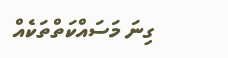ގިނަ މަސައްކަތްތަކެއް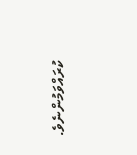ކުރައްވަމުންނެވެ.